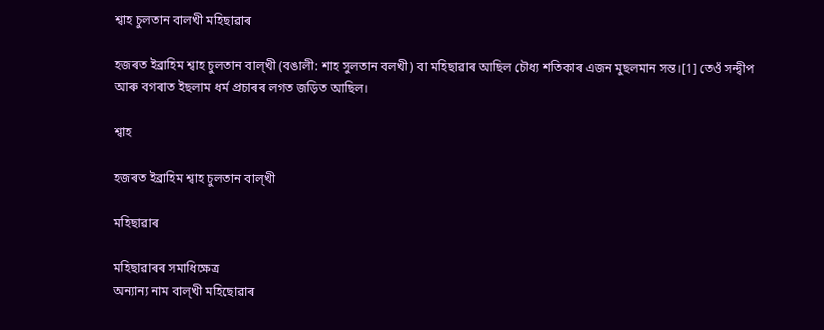শ্বাহ চুলতান বালখী মহিছাৱাৰ

হজৰত ইব্ৰাহিম শ্বাহ চুলতান বাল্খী (বঙালী: শাহ সুলতান বলখী) বা মহিছাৱাৰ আছিল চৌধ্য শতিকাৰ এজন মুছলমান সন্ত।[1] তেওঁ সন্দ্বীপ আৰু বগৰাত ইছলাম ধৰ্ম প্ৰচাৰৰ লগত জড়িত আছিল।

শ্বাহ

হজৰত ইব্ৰাহিম শ্বাহ চুলতান বাল্খী

মহিছাৱাৰ

মহিছাৱাৰৰ সমাধিক্ষেত্ৰ
অন্যান্য নাম বাল্খী মহিছোৱাৰ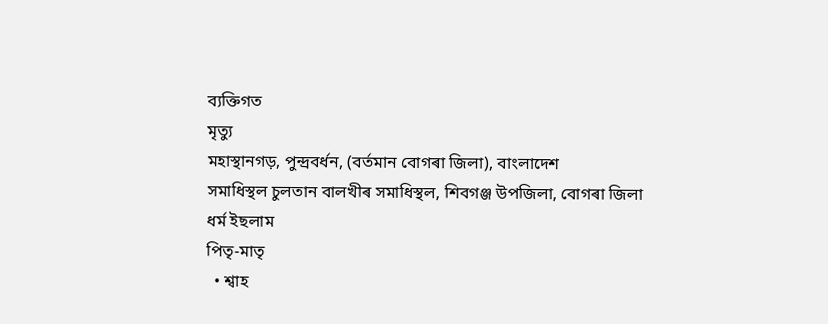ব্যক্তিগত
মৃত্যু
মহাস্থানগড়, পুন্দ্ৰবৰ্ধন, (বৰ্তমান বোগৰা জিলা), বাংলাদেশ
সমাধিস্থল চুলতান বালখীৰ সমাধিস্থল, শিবগঞ্জ উপজিলা, বোগৰা জিলা
ধৰ্ম ইছলাম
পিতৃ-মাতৃ
  • শ্বাহ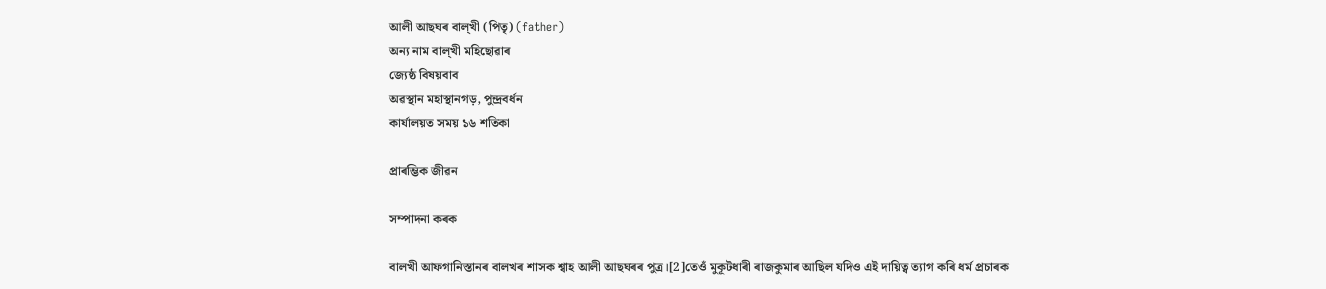আলী আছঘৰ বাল্খী (পিতৃ) (father)
অন্য নাম বাল্খী মহিছোৱাৰ
জ্যেষ্ঠ বিষয়বাব
অৱস্থান মহাস্থানগড়, পুন্দ্ৰবৰ্ধন
কাৰ্যালয়ত সময় ১৬ শতিকা

প্ৰাৰম্ভিক জীৱন

সম্পাদনা কৰক

বালখী আফগানিস্তানৰ বালখৰ শাসক শ্বাহ আলী আছঘৰৰ পুত্ৰ।[2]তেওঁ মুকূটধাৰী ৰাজকুমাৰ আছিল যদিও এই দায়িত্ব ত্যাগ কৰি ধৰ্ম প্ৰচাৰক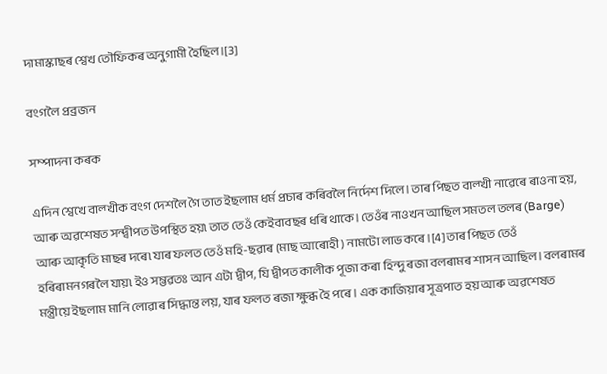দামাস্কাছৰ শ্বেখ তৌফিকৰ অনুগামী হৈছিল।[3]

বংগলৈ প্ৰব্ৰজন

সম্পাদনা কৰক

এদিন শ্বেখে বাল্খীক বংগ দেশলৈ গৈ তাত ইছলাম ধৰ্ম প্ৰচাৰ কৰিবলৈ নিৰ্দেশ দিলে। তাৰ পিছত বাল্খী নাৱেৰে ৰাওনা হয়, আৰু অৱশেষত সন্দ্বীপত উপস্থিত হয়৷ তাত তেওঁ কেইবাবছৰ ধৰি থাকে। তেওঁৰ নাওখন আছিল সমতল তলৰ (Barge) আৰু আকৃতি মাছৰ দৰে৷ যাৰ ফলত তেওঁ মহি-ছৱাৰ (মাছ আৰোহী) নামটো লাভ কৰে।[4] তাৰ পিছত তেওঁ হৰিৰামনগৰলৈ যায়৷ ইও সম্ভৱতঃ আন এটা দ্বীপ, যি দ্বীপত কালীক পূজা কৰা হিন্দু ৰজা বলৰামৰ শাসন আছিল। বলৰামৰ মন্ত্ৰীয়ে ইছলাম মানি লোৱাৰ সিদ্ধান্ত লয়, যাৰ ফলত ৰজা ক্ষুব্ধ হৈ পৰে। এক কাজিয়াৰ সূত্ৰপাত হয় আৰু অৱশেষত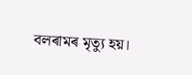বলৰামৰ মৃত্যু হয়।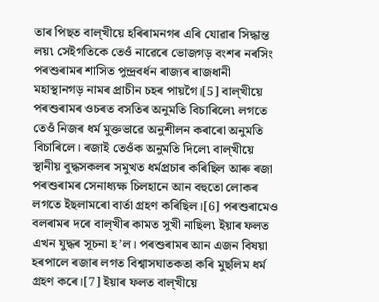তাৰ পিছত বাল্খীয়ে হৰিৰামনগৰ এৰি যোৱাৰ সিদ্ধান্ত লয়৷ সেইগতিকে তেওঁ নাৱেৰে ভোজগড় বংশৰ নৰসিং পৰশুৰামৰ শাসিত পুন্দ্ৰবৰ্ধন ৰাজ্যৰ ৰাজধানী মহাস্থানগড় নামৰ প্ৰাচীন চহৰ পায়গৈ।[5] বাল্খীয়ে পৰশুৰামৰ ওচৰত বসতিৰ অনুমতি বিচাৰিলে৷ লগতে তেওঁ নিজৰ ধৰ্ম মুক্তভাৱে অনুশীলন কৰাৰো অনুমতি বিচাৰিলে। ৰজাই তেওঁক অনুমতি দিলে৷ বাল্খীয়ে স্থানীয় বুদ্ধসকলৰ সমুখত ধৰ্মপ্ৰচাৰ কৰিছিল আৰু ৰজা পৰশুৰামৰ সেনাধ্যক্ষ চিলহানে আন বহুতো লোকৰ লগতে ইছলামৰো বাৰ্তা গ্ৰহণ কৰিছিল।[6] পৰশুৰামেও বলৰামৰ দৰে বাল্খীৰ কামত সুখী নাছিল৷ ইয়াৰ ফলত এখন যুদ্ধৰ সূচনা হ’ল। পৰশুৰামৰ আন এজন বিষয়া হৰপালে ৰজাৰ লগত বিশ্বাসঘাতকতা কৰি মুছলিম ধৰ্ম গ্ৰহণ কৰে।[7] ইয়াৰ ফলত বাল্খীয়ে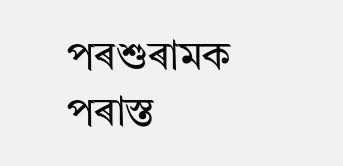পৰশুৰামক পৰাস্ত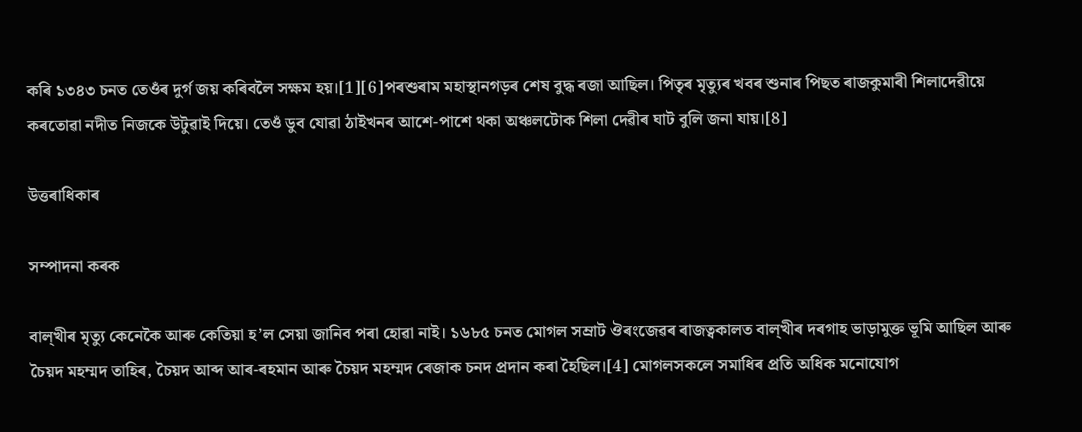কৰি ১৩৪৩ চনত তেওঁৰ দুৰ্গ জয় কৰিবলৈ সক্ষম হয়।[1][6]পৰশুৰাম মহাস্থানগড়ৰ শেষ বুদ্ধ ৰজা আছিল। পিতৃৰ মৃত্যুৰ খবৰ শুনাৰ পিছত ৰাজকুমাৰী শিলাদেৱীয়ে কৰতোৱা নদীত নিজকে উটুৱাই দিয়ে। তেওঁ ডুব যোৱা ঠাইখনৰ আশে-পাশে থকা অঞ্চলটোক শিলা দেৱীৰ ঘাট বুলি জনা যায়।[8]

উত্তৰাধিকাৰ

সম্পাদনা কৰক

বাল্খীৰ মৃত্যু কেনেকৈ আৰু কেতিয়া হ’ল সেয়া জানিব পৰা হোৱা নাই। ১৬৮৫ চনত মোগল সম্ৰাট ঔৰংজেৱৰ ৰাজত্বকালত বাল্খীৰ দৰগাহ ভাড়ামুক্ত ভূমি আছিল আৰু চৈয়দ মহম্মদ তাহিৰ, চৈয়দ আব্দ আৰ-ৰহমান আৰু চৈয়দ মহম্মদ ৰেজাক চনদ প্ৰদান কৰা হৈছিল।[4] মোগলসকলে সমাধিৰ প্ৰতি অধিক মনোযোগ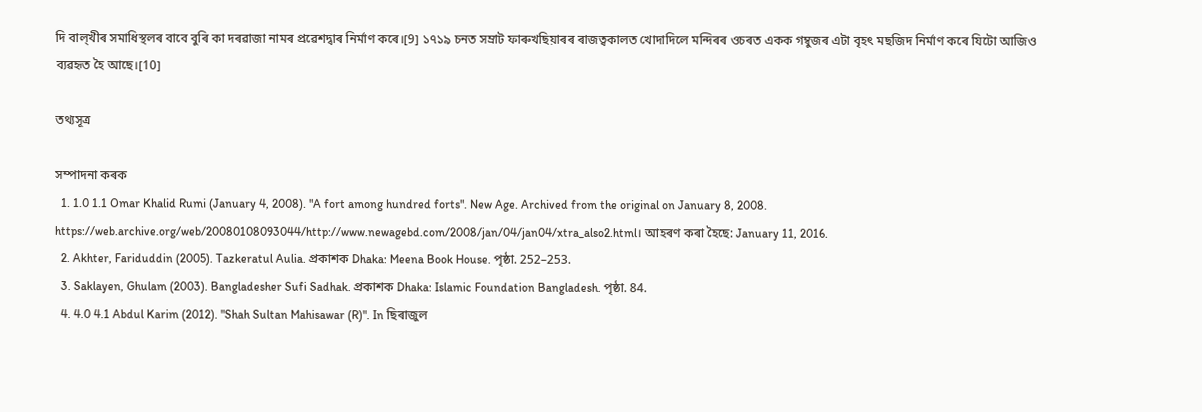দি বাল্খীৰ সমাধিস্থলৰ বাবে বুৰি কা দৰৱাজা নামৰ প্ৰৱেশদ্বাৰ নিৰ্মাণ কৰে।[9] ১৭১৯ চনত সম্ৰাট ফাৰুখছিয়াৰৰ ৰাজত্বকালত খোদাদিলে মন্দিৰৰ ওচৰত একক গম্বুজৰ এটা বৃহৎ মছজিদ নিৰ্মাণ কৰে যিটো আজিও ব্যৱহৃত হৈ আছে।[10]

তথ্যসূত্ৰ

সম্পাদনা কৰক
  1. 1.0 1.1 Omar Khalid Rumi (January 4, 2008). "A fort among hundred forts". New Age. Archived from the original on January 8, 2008. https://web.archive.org/web/20080108093044/http://www.newagebd.com/2008/jan/04/jan04/xtra_also2.html। আহৰণ কৰা হৈছে: January 11, 2016.
  2. Akhter, Fariduddin (2005). Tazkeratul Aulia. প্ৰকাশক Dhaka: Meena Book House. পৃষ্ঠা. 252–253.
  3. Saklayen, Ghulam (2003). Bangladesher Sufi Sadhak. প্ৰকাশক Dhaka: Islamic Foundation Bangladesh. পৃষ্ঠা. 84.
  4. 4.0 4.1 Abdul Karim (2012). "Shah Sultan Mahisawar (R)". In ছিৰাজুল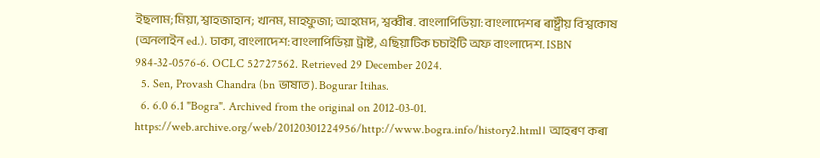ইছলাম; মিয়া, শ্বাহজাহান; খানম, মাহফুজা; আহমেদ, শ্বব্বীৰ. বাংলাপিডিয়া: বাংলাদেশৰ ৰাষ্ট্ৰীয় বিশ্বকোষ (অনলাইন ed.). ঢাকা, বাংলাদেশ: বাংলাপিডিয়া ট্ৰাষ্ট, এছিয়াটিক চচাইটি অফ বাংলাদেশ. ISBN 984-32-0576-6. OCLC 52727562. Retrieved 29 December 2024.
  5. Sen, Provash Chandra (bn ভাষাত). Bogurar Itihas.
  6. 6.0 6.1 "Bogra". Archived from the original on 2012-03-01. https://web.archive.org/web/20120301224956/http://www.bogra.info/history2.html। আহৰণ কৰা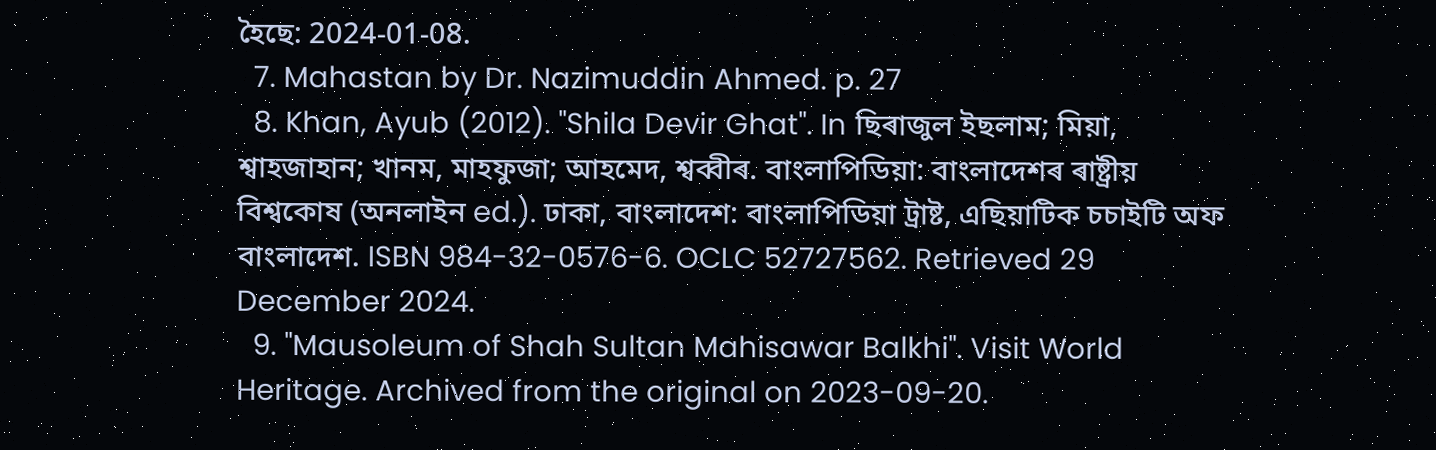হৈছে: 2024-01-08.
  7. Mahastan by Dr. Nazimuddin Ahmed. p. 27
  8. Khan, Ayub (2012). "Shila Devir Ghat". In ছিৰাজুল ইছলাম; মিয়া, শ্বাহজাহান; খানম, মাহফুজা; আহমেদ, শ্বব্বীৰ. বাংলাপিডিয়া: বাংলাদেশৰ ৰাষ্ট্ৰীয় বিশ্বকোষ (অনলাইন ed.). ঢাকা, বাংলাদেশ: বাংলাপিডিয়া ট্ৰাষ্ট, এছিয়াটিক চচাইটি অফ বাংলাদেশ. ISBN 984-32-0576-6. OCLC 52727562. Retrieved 29 December 2024.
  9. "Mausoleum of Shah Sultan Mahisawar Balkhi". Visit World Heritage. Archived from the original on 2023-09-20.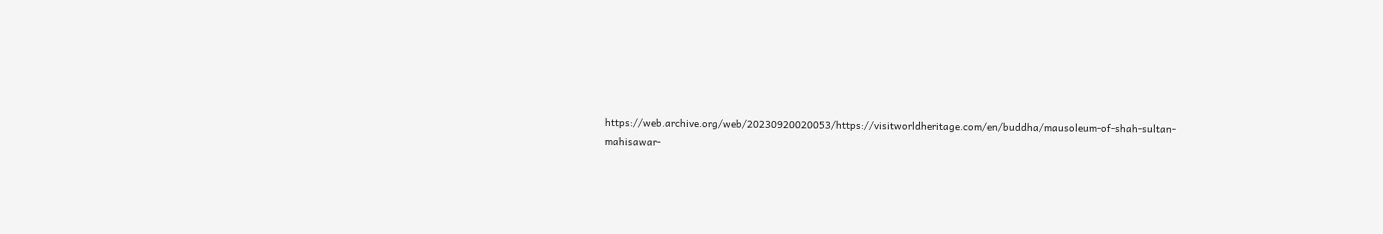https://web.archive.org/web/20230920020053/https://visitworldheritage.com/en/buddha/mausoleum-of-shah-sultan-mahisawar-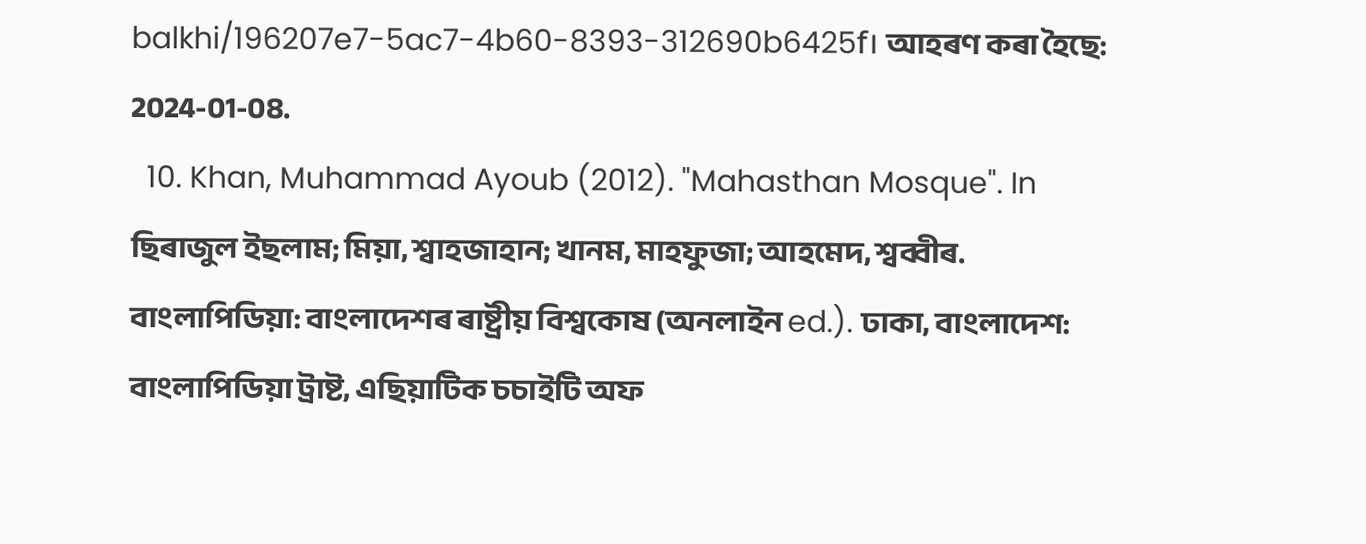balkhi/196207e7-5ac7-4b60-8393-312690b6425f। আহৰণ কৰা হৈছে: 2024-01-08.
  10. Khan, Muhammad Ayoub (2012). "Mahasthan Mosque". In ছিৰাজুল ইছলাম; মিয়া, শ্বাহজাহান; খানম, মাহফুজা; আহমেদ, শ্বব্বীৰ. বাংলাপিডিয়া: বাংলাদেশৰ ৰাষ্ট্ৰীয় বিশ্বকোষ (অনলাইন ed.). ঢাকা, বাংলাদেশ: বাংলাপিডিয়া ট্ৰাষ্ট, এছিয়াটিক চচাইটি অফ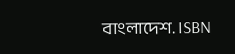বাংলাদেশ. ISBN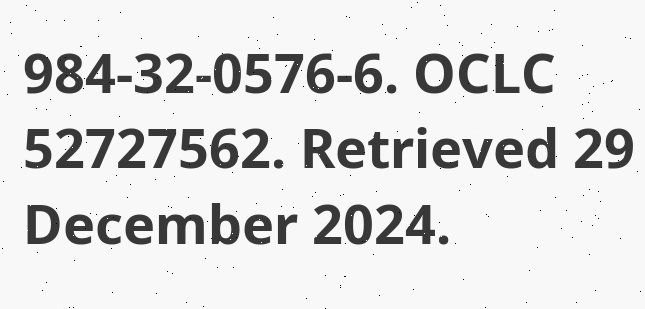984-32-0576-6. OCLC 52727562. Retrieved 29 December 2024.